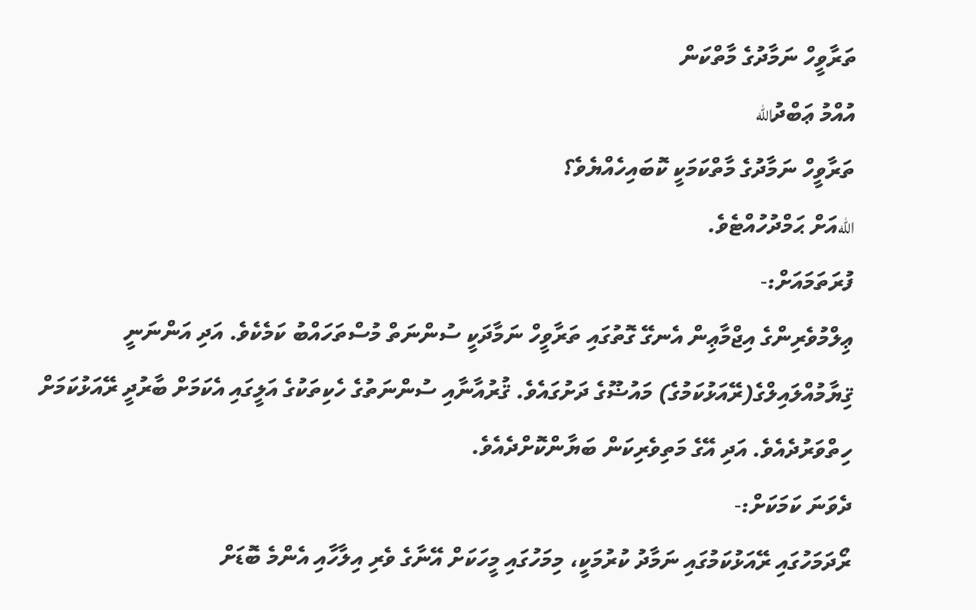ތަރާވީހް ނަމާދުގެ މާތްކަން
އުއްމު ޢަބްދުالله
ތަރާވީހް ނަމާދުގެ މާތްކަމަކީ ކޮބައިހެއްޔެވެ؟
اللهއަށް ޙަމްދުހުއްޓެވެ.
ފުރަތަމައަށް:-
ޢިލްމުވެރިންގެ އިޖްމާޢިން އެނގޭ ގޮތުގައި ތަރާވީހް ނަމާދަކީ ސުންނަތް މުސްތަހައްބު ކަމެކެވެ. އަދި އަންނަނީ ޤިޔާމުއްލައިލްގެ(ރޭއަޅުކަމުގެ) މައުޟޫގެ ދަށުގައެވެ. ޤުރުއާނާއި ސުންނަތުގެ ހެކިތަކުގެ އަލީގައި އެކަމަށް ބާރުދީ ރޭއަޅުކަމަށް ހިތްވަރުދެއެވެ. އަދި އޭގެ މަތިވެރިކަން ބަޔާންކޮށްދެއެވެ.
ދެވަނަ ކަމަކަށް:-
ރޯދަމަހުގައި ރޭއަޅުކަމުގައި ނަމާދު ކުރުމަކީ، މިމަހުގައި މީހަކަށް އޭނާގެ ވެރި އިލާހާއި އެންމެ ބޮޑަށް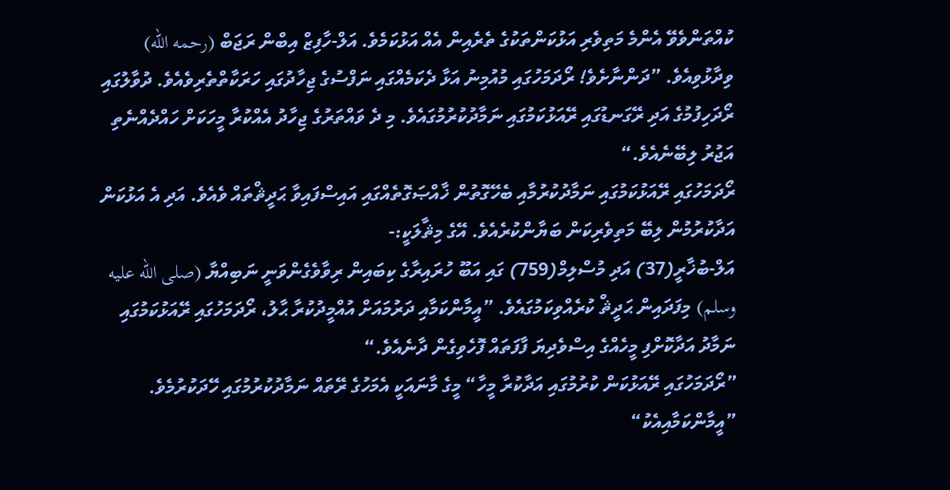ކުއްތަންވެވޭ އެންމެ މަތިވެރި އަޅުކަންތަކުގެ ތެރެއިން އެއް އަޅުކަމެވެ. އަލް-ހާފިޒް އިބްން ރަޖަބް (رحمه الله) ވިދާޅުވިއެވެ. ”ދަންނާށެވެ! ރޯދަމަހުގައި މުއުމިނު އަޅާ ދެކަމެއްގައި ނަފްސުގެ ޖިހާދުގައި ހަރަކާތްތެރިވެއެވެ. ދުވާލުގައި ރޯދަހިފުމުގެ އަދި ރޭގަނޑުގައި ރޭއަޅުކަމުގައި ނަމާދުކުރުމުގައެވެ. މި ދެ ވައްތަރުގެ ޖިހާދު އެއްކުރާ މީހަކަށް ހައްދެއްނެތި އަޖުރު ލިބޭނެއެވެ.“
ރޯދަމަހުގައި ރޭއަޅުކަމުގައި ނަމާދުކުރުމާއި ބެހޭގޮތުން ޚާއްޞަގޮތެއްގައި އައިސްފައިވާ ޙަދީޘްތައް ވެއެވެ. އަދި އެ އަޅުކަން އަދާކުރުމުން ލިބޭ މަތިވެރިކަން ބަޔާންކުރެއެވެ. އޭގެ މިޘާލަކީ:-
އަލް-ބުޚާރީ(37) އަދި މުސްލިމް(759) ގައި އަބޫ ހުރައިރާގެ ކިބައިން ރިވާވެގެންވަނީ ނަބިއްޔާ (صلى الله عليه وسلم) މިފަދައިން ޙަދީޘް ކުރެއްވިކަމުގައެވެ. ”އީމާންކަމާއި ދަރުމައަށް އުއްމީދުކުރާ ޙާލު، ރޯދަމަހުގައި ރޭއަޅުކަމުގައި ނަމާދު އަދާކޮށްފި މީހެއްގެ އިސްވެދިޔަ ފާފަތައް ފޮހެވިގެން ދާނެއެވެ.“
”ރޯދަމަހުގައި ރޭއަޅުކަން ކުރުމުގައި އަދާކުރާ މީހާ“ މީގެ މާނައަކީ އެމަހުގެ ރޭތައް ނަމާދުކުރުމުގައި ހޭދަކުރުމެވެ.
”އީމާންކަމާއިއެކު“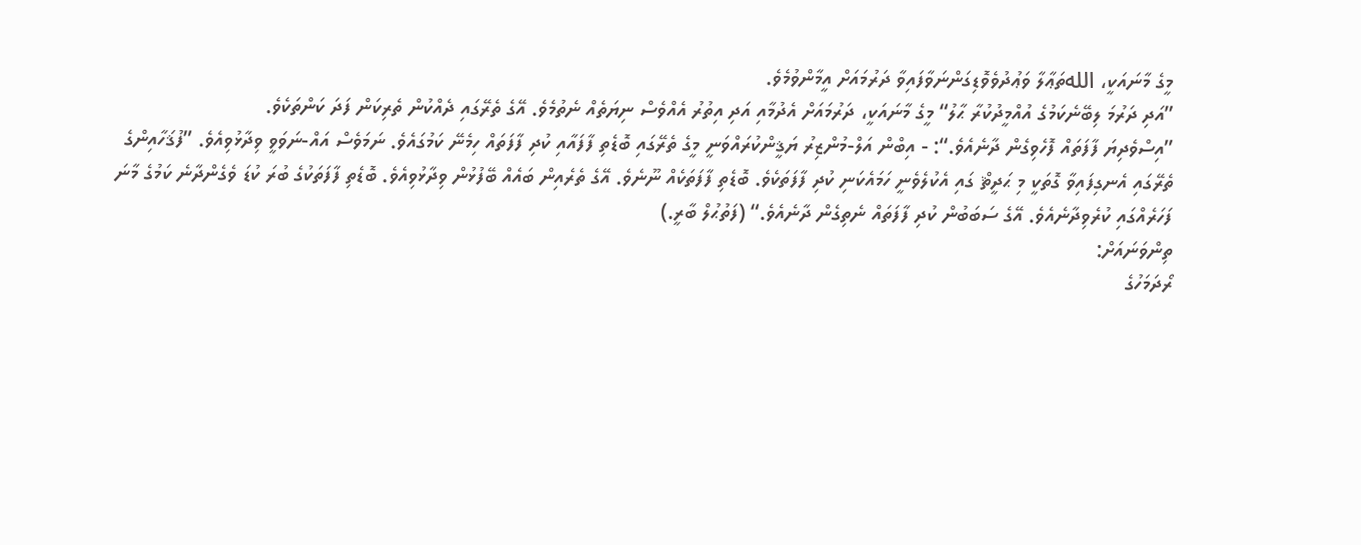މީގެ މާނައަކީ، اللهތަޢާލާ ވަޢުދުވެވޮޑިގަންނަވާފައިވާ ދަރުމައަށް އީމާންވުމެވެ.
”އަދި ދަރުމަ ލިބޭނެކަމުގެ އުއްމީދުކުރާ ޙާލު“ މީގެ މާނައަކީ، ދަރުމައަށް އެދުމާއި އަދި އިތުރު އެއްވެސް ނިޔަތެއް ނެތުމެވެ. އޭގެ ތެރޭގައި ދެއްކުން ތެރިކަން ފަދަ ކަންތަކެވެ.
”އިސްވެދިޔަ ފާފަތައް ފޮހެވިގެން ދާނެއެވެ.“: - އިބްން އަލް-މުންޒިރު ޔަޤީންކުރައްވަނީ މީގެ ތެރޭގައި ބޮޑެތި ފާފައާއި ކުދި ފާފަތައް ހިމެނޭ ކަމުގައެވެ. ނަމަވެސް އައް-ނަވަވީ ވިދާޅުވިއެވެ. ”ފުޤަހާއިންގެ ތެރޭގައި އެނގިފައިވާ ގޮތަކީ މި ޙަދީޘް ގައި އެކުލެވެނީ ހަމައެކަނި ކުދި ފާފަތަކެވެ. ބޮޑެތި ފާފަތަކެއް ނޫނެވެ. އޭގެ ތެރެއިން ބައެއް ބޭފުޅުން ވިދާޅުވިއެވެ. ބޮޑެތި ފާފަތަކުގެ ބުރަ ކުޑަ ވެގެންދާނެ ކަމުގެ މާނަ ފަހަރެއްގައި ކުރެވިދާނެއެވެ. އޭގެ ސަބަބުން ކުދި ފާފަތައް ނެތިގެން ދާނެއެވެ.“ (ފަތުޙުލް ބާރީ.)
ތިންވަނައަށް:
ރޯދަމަހުގެ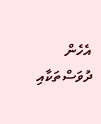އެހެން ދުވަސްތަކާއި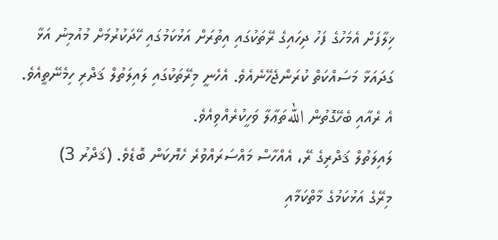ޚިލާފަށް އެމަހުގެ ފަހު ދިހައިގެ ރޭތަކުގައި އިތުރަށް އަޅުކަމުގައި ހޭދަކުރުމަށް މުއުމިނު އަޅާ ގަދައަޅާ މަސައްކަތް ކުރަންޖެހޭނެއެވެ. އެހެނީ މިރޭތަކުގައި ލައިލަތުލް ޤަދްރި ހިމެނޭތީއެވެ. އެ ރެއާއި ބެހޭގޮތުން اللهތަޢާލާ ވަހީކުރެއްވިއެވެ.
ލައިލަތުލް ޤަދްރިގެ ރޭ، އެއްހާސް މައްސަރައްވުރެ ހެޔޮކަން ބޮޑެވެ. (ޤަދްރު 3)
މިރޭގެ އަޅުކަމުގެ މާތްކަމާއި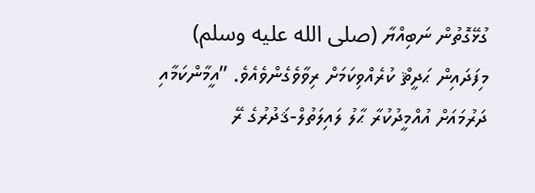ގުޅޭގޮތުން ނަބިއްޔާ (صلى الله عليه وسلم) މިފަދައިން ޙަދީޘް ކުރެއްވިކަމަށް ރިވާވެގެންވެއެވެ. ”އީމާންކަމާއި ދަރުމައަށް އުއްމީދުކުރާ ޙާލު ލައިލަތުލް-ޤަދުރުގެ ރޭ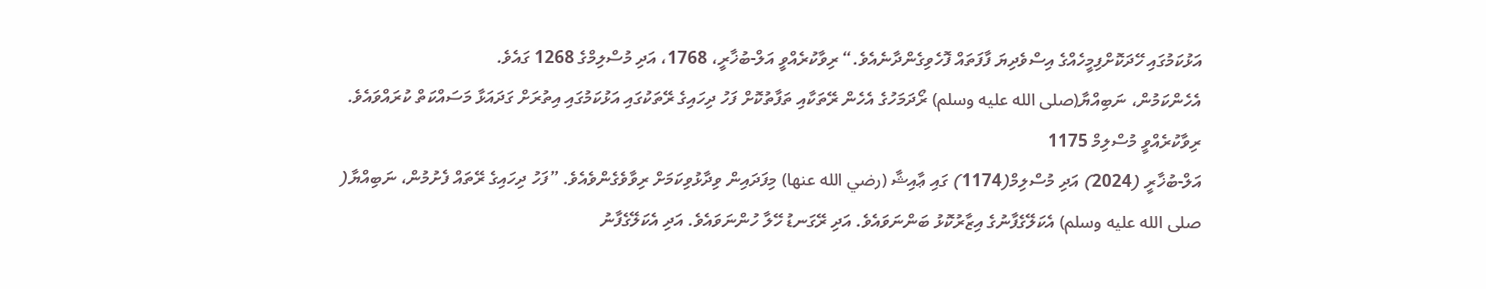އަޅުކަމުގައި ހޭދަކޮށްފިމީހެއްގެ އިސްވެދިޔަ ފާފަތައް ފޮހެވިގެންދާނެއެވެ.“ ރިވާކުރެއްވީ އަލް-ބުޚާރީ، 1768، އަދި މުސްލިމްގެ 1268 ގައެވެ.
އެހެންކަމުން، ނަބިއްޔާ(صلى الله عليه وسلم) ރޯދަމަހުގެ އެހެން ރޭތަކާއި ތަފާތުކޮށް ފަހު ދިހައިގެ ރޭތަކުގައި އަޅުކަމުގައި އިތުރަށް ގަދައަޅާ މަސައްކަތް ކުރައްވައެވެ.
ރިވާކުރެއްވީ މުސްލިމް 1175
އަލް-ބުޚާރީ (2024) އަދި މުސްލިމް(1174) ގައި ޢާއިޝާ (رضي الله عنها) މިފަދައިން ވިދާޅުވިކަމަށް ރިވާވެގެންވެއެވެ. ”ފަހު ދިހައިގެ ރޭތައް ފެށުމުން، ނަބިއްޔާ( صلى الله عليه وسلم) އެކަލޭގެފާނުގެ އިޒާރުކޮޅު ބަންނަވައެވެ. އަދި ރޭގަނޑު ހޭލާ ހުންނަވައެވެ. އަދި އެކަލޭގެފާނު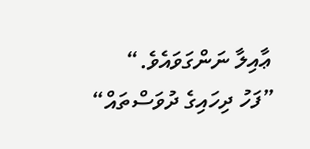ޢާއިލާ ނަންގަވައެވެ.“
”ފަހު ދިހައިގެ ދުވަސްތައް“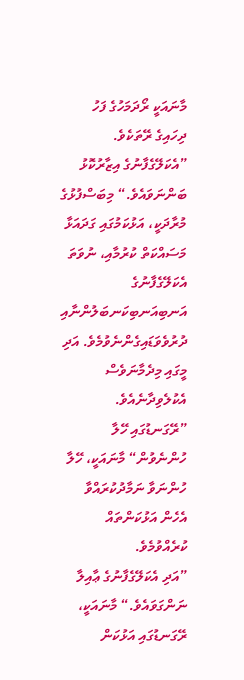މާނައަކީ ރޯދަމަހުގެ ފަހު ދިހައިގެ ރޭތަކެވެ.
”އެކަލޭގެފާނުގެ އިޒާރުކޮޅު ބަންނަވައެވެ.“ މިބަސްފުޅުގެ މުރާދަކީ، އަޅުކަމުގައި ގަދައަޅާ މަސައްކަތް ކުރުމާއި، ނުވަތަ އެކަލޭގެފާނުގެ އަނބިއަނބިކަނބަލުންނާއި ދުރުވެވަޑައިގެންނެވުމެވެ. އަދި މީގައި މިދެމާނަވެސް އެކުލެވިދާނެއެވެ.
”ރޭގަނޑުގައި ހޭލާ ހުންނެވުން“ މާނައަކީ، ހޭލާ ހުންނަވާ ނަމާދުކުރައްވާ އެހެން އަޅުކަންތައް ކުރެއްވުމެވެ.
”އަދި އެކަލޭގެފާނުގެ ޢާއިލާ ނަންގަވައެވެ.“ މާނައަކީ، ރޭގަނޑުގައި އަޅުކަން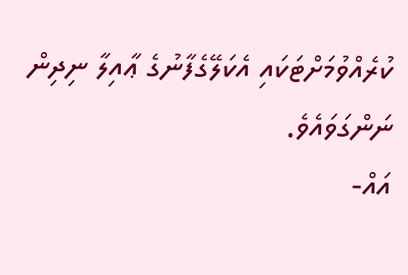ކުރެއްވުމަށްޓަކައި އެކަލޭގެފާނުގެ ޢާއިލާ ނިދިން ނަންގަވައެވެ.
އައް-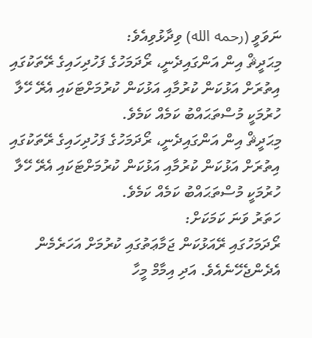ނަވަވީ (رحمه الله) ވިދާޅުވިއެވެ:
މިޙަދީޘް އިން އަންގައިދެނީ، ރޯދަމަހުގެ ފަހުދިހައިގެ ރޭތަކުގައި އިތުރަށް އަޅުކަން ކުރުމާއި އަޅުކަން ކުރުމަށްޓަކައި އެރޭ ހޭލާ ހުރުމަކީ މުސްތަޙައްބު ކަމެއް ކަމެވެ.
މިޙަދީޘް އިން އަންގައިދެނީ، ރޯދަމަހުގެ ފަހުދިހައިގެ ރޭތަކުގައި އިތުރަށް އަޅުކަން ކުރުމާއި އަޅުކަން ކުރުމަށްޓަކައި އެރޭ ހޭލާ ހުރުމަކީ މުސްތަޙައްބު ކަމެއް ކަމެވެ.
ހަތަރު ވަނަ ކަމަކަށް:
ރޯދަމަހުގައި ރޭއަޅުކަން ޖަމާޢަތުގައި ކުރުމަށް އަހަރެމެން އެދެންޖެހޭނެއެވެ. އަދި އިމާމް މީހާ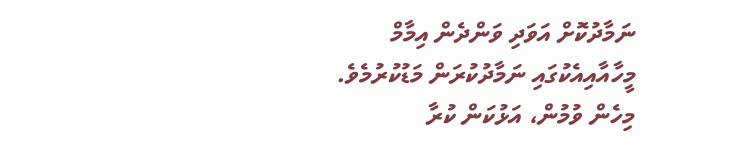ނަމާދުކޮށް އަވަދި ވަންދެން އިމާމް މީހާއާއިއެކުގައި ނަމާދުކުރަން މަޑުކުރުމެވެ. މިހެން ވުމުން، އަޅުކަން ކުރާ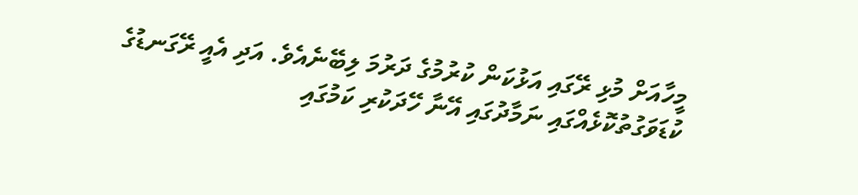މީހާއަށް މުޅި ރޭގައި އަޅުކަން ކުރުމުގެ ދަރުމަ ލިބޭނެއެވެ. އަދި އެއީ ރޭގަނޑުގެ ކުޑަވަގުތުކޮޅެއްގައި ނަމާދުގައި އޭނާ ހޭދަކުރި ކަމުގައި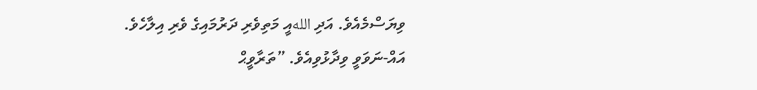ވިޔަސްމެއެވެ. އަދި اللهއީ މަތިވެރި ދަރުމައިގެ ވެރި އިލާހެވެ.
އައް-ނަވަވީ ވިދާޅުވިއެވެ. ”ތަރާވީޙް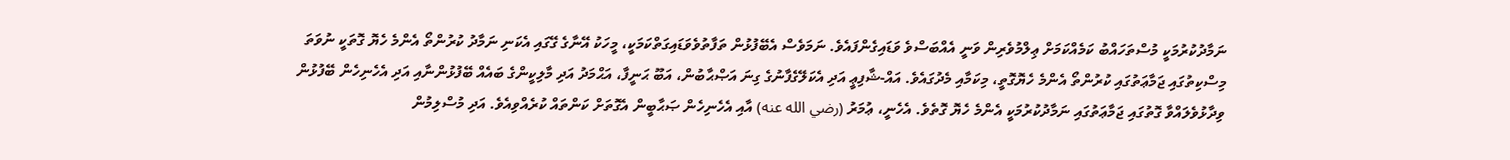ނަމާދުކުރުމަކީ މުސްތަހައްބު ކަމެއްކަމަށް ޢިލްމުވެރިން ވަނީ އެއްބަސްވެ ވަޑައިގެންފައެވެ. ނަމަވެސް އެބޭފުޅުން ތަފާތުވެވަޑައިގަތްކަމަކީ، މީހަކު އޭނާގެ ގޭގައި އެކަނި ނަމާދު ކުރުންތޯ އެންމެ ހެޔޮ ގޮތަކީ ނުވަތަ މިސްކިތުގައި ޖަމާޢަތުގައި ކުރުންތޯ އެންމެ ހެޔޮގޮތީ، މިކަމާއި މެދުގައެވެ. އައް-ޝާފިޢީ އަދި އެކަލޭގެފާނުގެ ގިނަ އަޞްޙާބުން، އަބޫ ޙަނީފާ، އަޙްމަދު އަދި މާލިކީންގެ ބައެއް ބޭފުޅުންނާއި އަދި އެހެނިހެން ބޭފުޅުން ވިދާޅުވެލައްވާ ގޮތުގައި ޖަމާޢަތުގައި ނަމާދުކުރުމަކީ އެންމެ ހެޔޮ ގޮތެވެ. އެހެނީ، ޢުމަރު (رضي الله عنه) އާއި އެހެނިހެން ޞަޙާބީން އެގޮތަށް ކަންތައް ކުރެއްވިއެވެ. އަދި މުސްލިމުން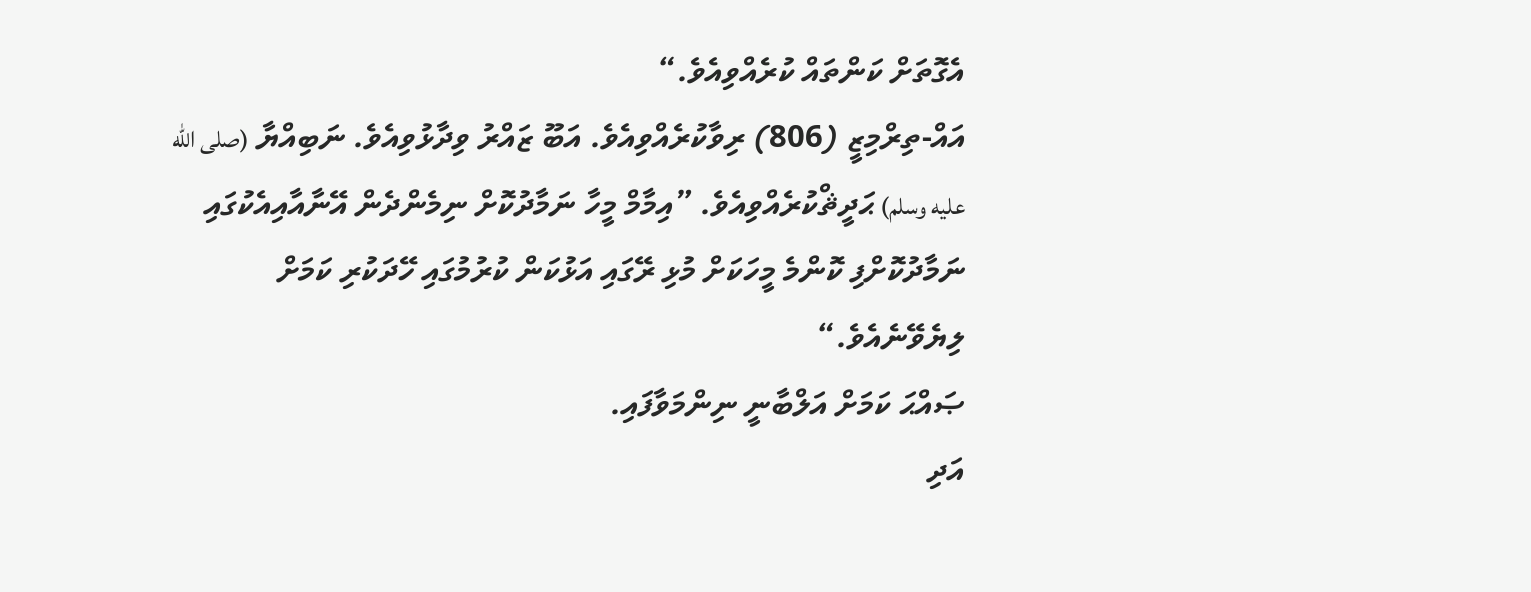އެގޮތަށް ކަންތައް ކުރެއްވިއެވެ.“
އައް-ތިރްމިޒީ (806) ރިވާކުރެއްވިއެވެ. އަބޫ ޒައްރު ވިދާޅުވިއެވެ. ނަބިއްޔާ (صلى الله عليه وسلم) ޙަދީޘްކުރެއްވިއެވެ. ”އިމާމް މީހާ ނަމާދުކޮށް ނިމެންދެން އޭނާއާއިއެކުގައި ނަމާދުކޮށްފި ކޮންމެ މީހަކަށް މުޅި ރޭގައި އަޅުކަން ކުރުމުގައި ހޭދަކުރި ކަމަށް ލިޔެވޭނެއެވެ.“
ޞައްޙަ ކަމަށް އަލްބާނީ ނިންމަވާފައި.
އަދި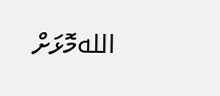اللهމޮޅަށް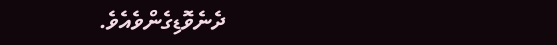ދެނެވޮޑިގެންވެއެވެ.